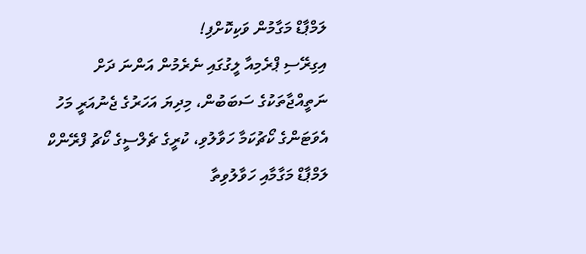ލަމްޕާޑް މަގާމުން ވަކިކޮށްފި!
އިގިރޭސި ޕްރެމިއާ ލީގުގައި ނެރެމުން އަންނަ ދަށް ނަތީއްޖާތަކުގެ ސަބަބުން، މިދިޔަ އަހަރުގެ ޖެނުއަރީ މަހު އެވަޓަންގެ ކޯޗުކަމާ ހަވާލުވި، ކުރީގެ ޗެލްސީގެ ކޯޗު ފްރޭންކް ލަމްޕާޑް މަގާމާއި ހަވާލުވިތާ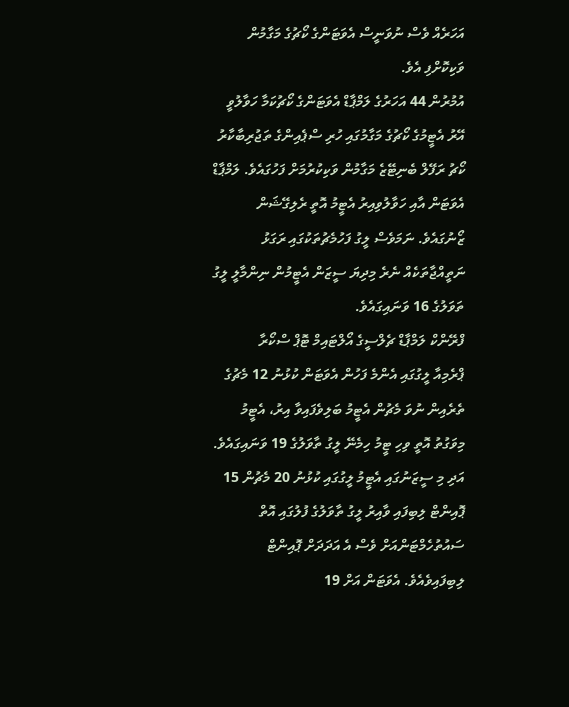އަހަރެއް ވެސް ނުވަނީސް އެވަޓަންގެ ކޯޗުގެ މަގާމުން ވަކިކޮށްފި އެވެ.
އުމުރުން 44 އަހަރުގެ ލަމްޕާޑް އެވަޓަންގެ ކޯޗުކަމާ ހަވާލުވީ އޭރު އެޓީމުގެ ކޯޗުގެ މަގާމުގައި ހުރި ސްޕެއިންގެ ތަޖުރިބާކާރު ކޯޗު ރަފޭލް ބެނިޓޭޒެ މަގާމުން ވަކިކުރުމަށް ފަހުގައެވެ. ލަމްޕާޑް އެވަޓަން އާއި ހަވާލުވިއިރު އެޓީމު އޮތީ ރެލިގޭޝަން ޒޯނުގައެވެ. ނަމަވެސް ލީގު ފަހުމެޗުތަކުގައި ރަގަޅު ނަތީއްޖާތަކެއް ނެރެ މިދިޔަ ސީޒަން އެޓީމުން ނިންމާލީ ލީގު ތަވަލުގެ 16 ވަނައިގައެވެ.
ފްރޭންކް ލަމްޕާޑް ޗެލްސީގެ އޯލްޓައިމް ޓޮޕް ސްކޯރާ
ޕްރެމިއާ ލީގުގައި އެންމެ ފަހުން އެވަޓަން ކުޅުނު 12 މެޗުގެ ތެރެއިން ނުވަ މެޗުން އެޓީމު ބަލިވެފައިވާ އިރު، އެޓީމު މިވަގުތު އޮތީ ވިހި ޓީމު ހިމެނޭ ލީގު ތާވަލުގެ 19 ވަނައިގައެވެ. އަދި މި ސީޒަނުގައި އެޓީމު ލީގުގައި ކުޅުނު 20 މެޗުން 15 ޕޮއިންޓް ލިބިފައި ވާއިރު ލީގު ތާވަލުގެ ފުލުގައި އޮތް ސައުތުހެމްޓަންއަށް ވެސް އެ އަދަދަށް ޕޮއިންޓް ލިބިފައިވެއެވެ. އެވަޓަން އަށް 19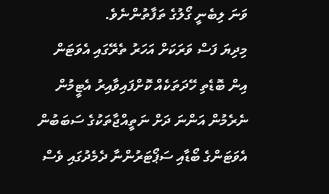ވަނަ ލިބެނީ ގޯލުގެ ތަފާތުންނެވެ.
މިދިޔަ ފަސް ވަރަކަށް އަހަރު ތެރޭގައި އެވަޓަން އިން ބޮޑެތި ހޭދަތަކެއް ކޮށްފައިވާއިރު އެޓީމުން ނެރެމުން އަންނަ ދަށް ނަތީއްޖާތަކުގެ ސަބަބުން އެވަޓަންގެ ބޯޑާއި ސަޕޯޓަރުންނާ ދެމެދުގައި ވެސް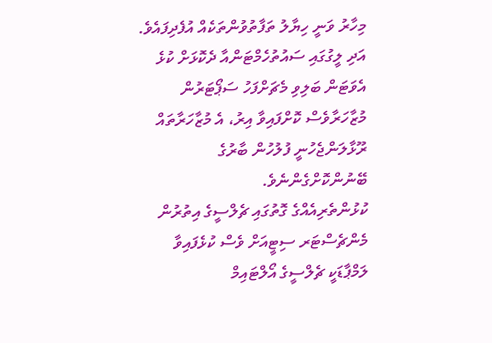މިހާރު ވަނީ ހިޔާލު ތަފާތުވުންތަކެއް އުފެދިފައެވެ. އަދި ލީގުގައި ސައުތުހެމްޓަންއާ ދެކޮޅަށް ކުޅެ އެވަޓަން ބަލިވި މެޗަށްފަހު ސަޕޯޓަރުން މުޒާހަރާވެސް ކޮށްފައިވާ އިރު، އެ މުޒާހަރާތައް ރޫޅާލަންޖެހުނީ ފުލުހުން ބާރުގެ ބޭނުންކޮށްގެންނެވެ.
ކުޅުންތެރިއެއްގެ ގޮތުގައި ޗެލްސީގެ އިތުރުން މެންޗެސްޓަރ ސިޓީއަށް ވެސް ކުޅެފައިވާ ލަމްޕާޑަކީ ޗެލްސީގެ އޯލްޓައިމް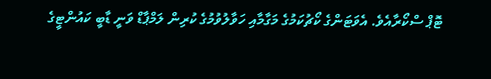ޓޮޕް ސްކޯރާއެވެ. އެވަޓަންގެ ކޯޗުކަމުގެ މަގާމާއި ހަވާލުވުމުގެ ކުރިން ލަމްޕާޑް ވަނީ ޑާބީ ކައުންޓީގެ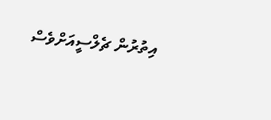އިތުރުން ޗެލްސީއަށްވެސް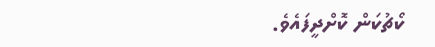ކޯޗުކަން ކޮށްދީފައެވެ.